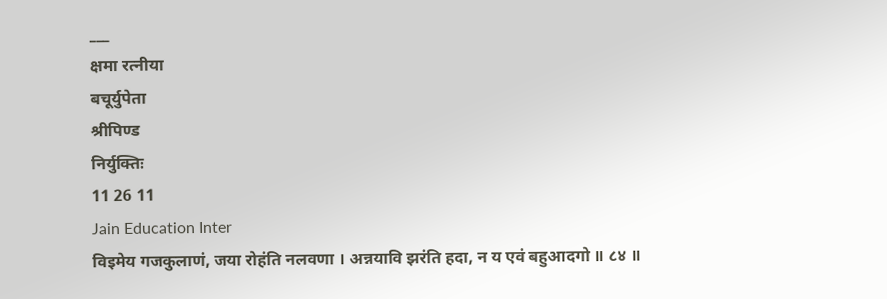___
क्षमा रत्नीया
बचूर्युपेता
श्रीपिण्ड
निर्युक्तिः
11 26 11
Jain Education Inter
विइमेय गजकुलाणं, जया रोहंति नलवणा । अन्नयावि झरंति हदा, न य एवं बहुआदगो ॥ ८४ ॥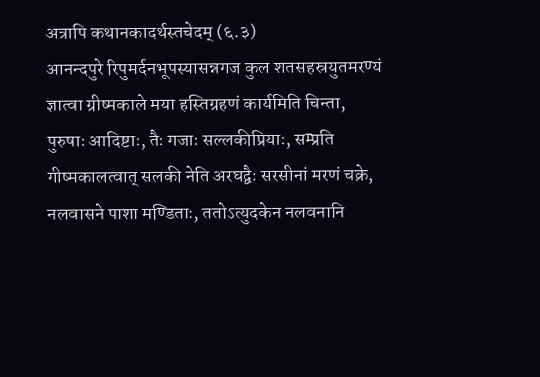अत्रापि कथानकादर्थस्तचेदम् (६.३)
आनन्दपुरे रिपुमर्दनभूपस्यासन्नगज कुल शतसहस्रयुतमरण्यं ज्ञात्वा ग्रीष्मकाले मया हस्तिग्रहणं कार्यमिति चिन्ता, पुरुषाः आदिष्टाः, तैः गजाः सल्लकीप्रियाः, सम्प्रति गीष्मकालत्वात् सलकी नेति अरघद्वैः सरसीनां मरणं चक्रे, नलवासने पाशा मण्डिताः, ततोऽत्युदकेन नलवनानि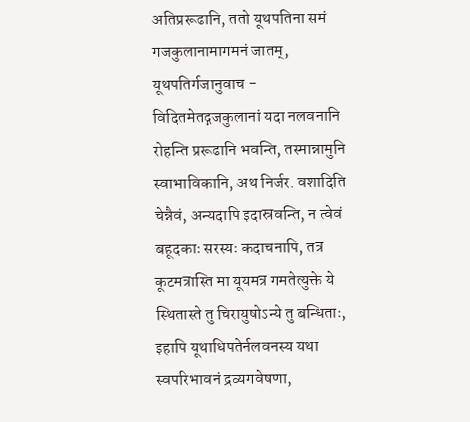अतिप्ररूढानि, ततो यूथपतिना समं गजकुलानामागमनं जातम्, यूथपतिर्गजानुवाच - विदितमेतद्गजकुलानां यदा नलवनानि रोहन्ति प्ररूढानि भवन्ति, तस्मान्नामुनि स्वाभाविकानि, अथ निर्जर. वशादिति चेन्नैवं, अन्यदापि इदास्रवन्ति, न त्वेवं बहूदकाः सरस्यः कदाचनापि, तत्र कूटमत्रास्ति मा यूयमत्र गमतेत्युक्ते ये स्थितास्ते तु चिरायुषोऽन्ये तु बन्धिताः, इहापि यूथाधिपतेर्नलवनस्य यथा स्वपरिभावनं द्रव्यगवेषणा,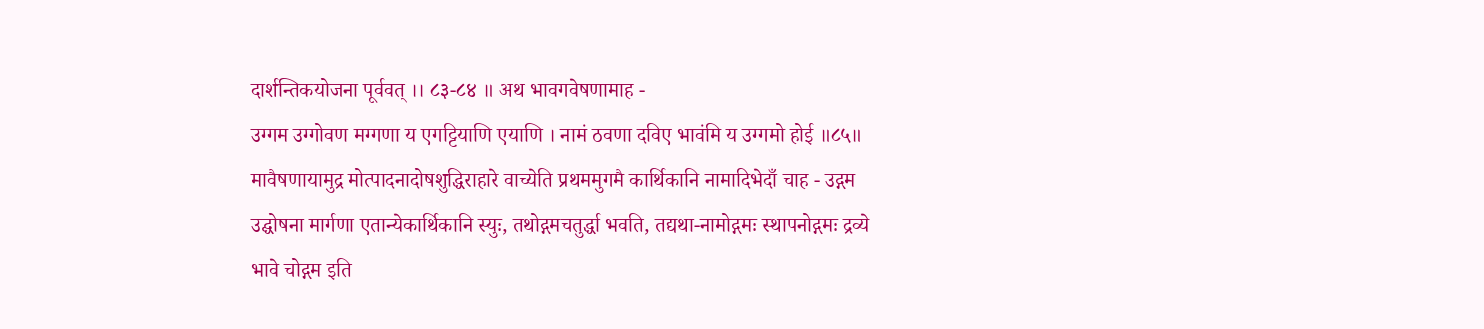दार्शन्तिकयोजना पूर्ववत् ।। ८३-८४ ॥ अथ भावगवेषणामाह -
उग्गम उग्गोवण मग्गणा य एगट्टियाणि एयाणि । नामं ठवणा दविए भावंमि य उग्गमो होई ॥८५॥
मावैषणायामुद्र मोत्पादनादोषशुद्धिराहारे वाच्येति प्रथममुगमै कार्थिकानि नामादिभेदाँ चाह - उद्गम उद्घोषना मार्गणा एतान्येकार्थिकानि स्युः, तथोद्गमचतुर्द्धा भवति, तद्यथा-नामोद्गमः स्थापनोद्गमः द्रव्ये भावे चोद्गम इति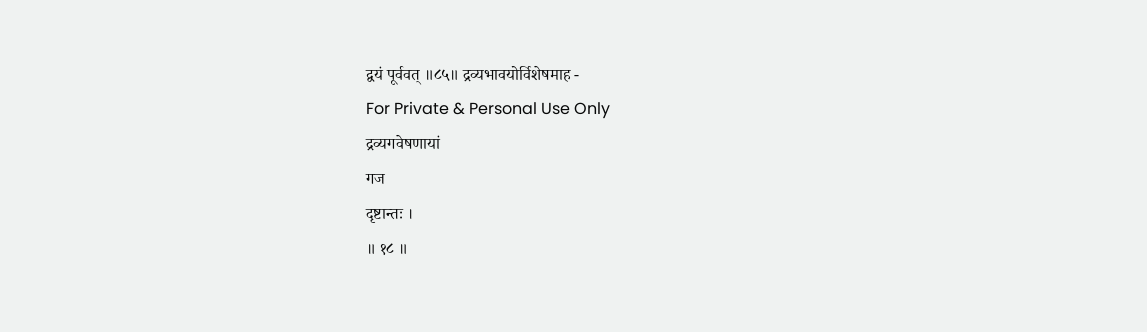द्वयं पूर्ववत् ॥८५॥ द्रव्यभावयोर्विशेषमाह -
For Private & Personal Use Only
द्रव्यगवेषणायां
गज
दृष्टान्तः ।
॥ १८ ॥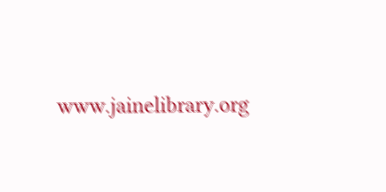www.jainelibrary.org